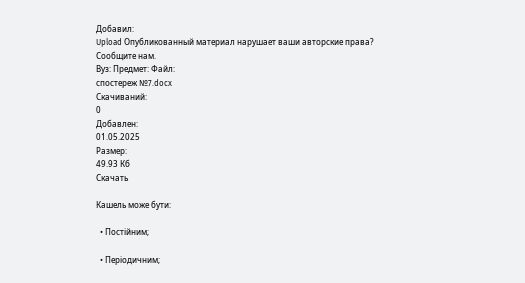Добавил:
Upload Опубликованный материал нарушает ваши авторские права? Сообщите нам.
Вуз: Предмет: Файл:
спостереж №7.docx
Скачиваний:
0
Добавлен:
01.05.2025
Размер:
49.93 Кб
Скачать

Кашель може бути:

  • Постійним;

  • Періодичним;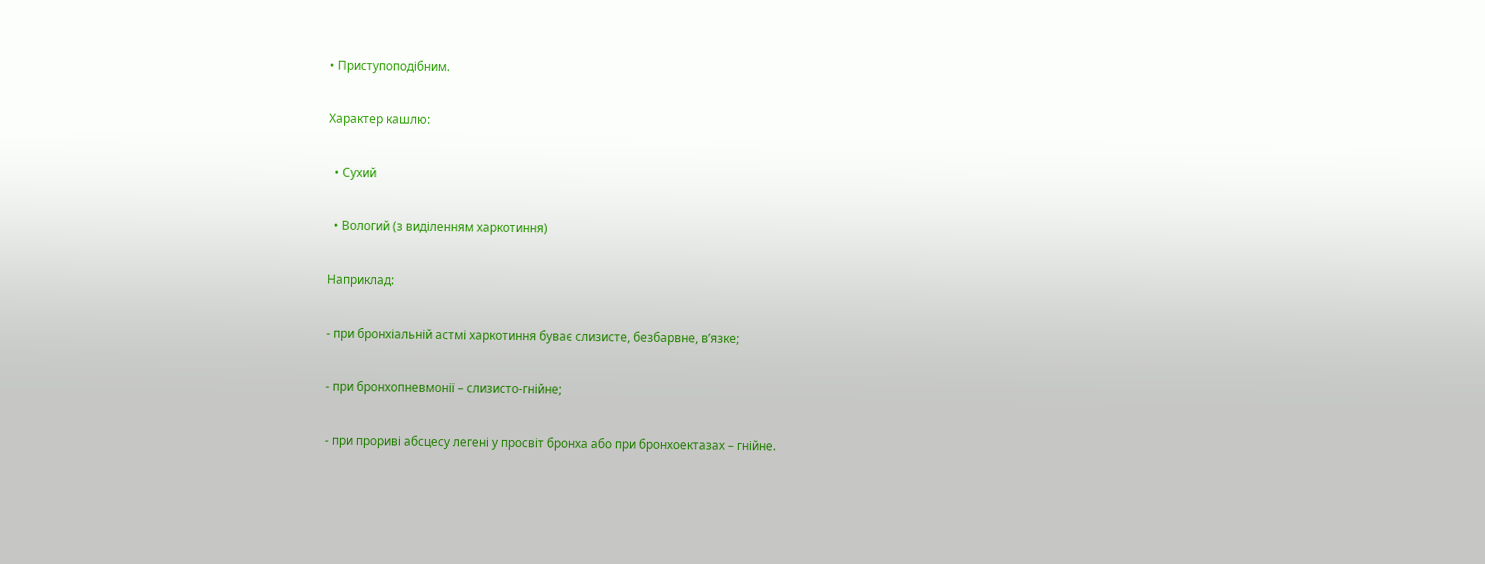• Приступоподібним.

Характер кашлю:

  • Сухий

  • Вологий (з виділенням харкотиння)

Наприклад:

- при бронхіальній астмі харкотиння буває слизисте, безбарвне, в’язке;

- при бронхопневмонії – слизисто-гнійне;

- при прориві абсцесу легені у просвіт бронха або при бронхоектазах – гнійне.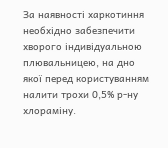За наявності харкотиння необхідно забезпечити хворого індивідуальною плювальницею, на дно якої перед користуванням налити трохи 0,5% р-ну хлораміну.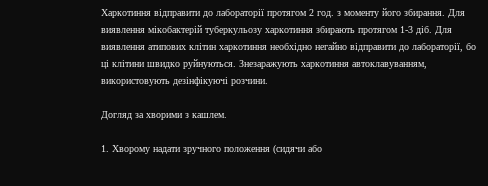Харкотиння відправити до лабораторії протягом 2 год. з моменту його збирання. Для виявлення мікобактерій туберкульозу харкотиння збирають протягом 1-3 діб. Для виявлення атипових клітин харкотиння необхідно негайно відправити до лабораторії, бо ці клітини швидко руйнуються. Знезаражують харкотиння автоклавуванням, використовують дезінфікуючі розчини.

Догляд за хворими з кашлем.

1. Хворому надати зручного положення (сидячи або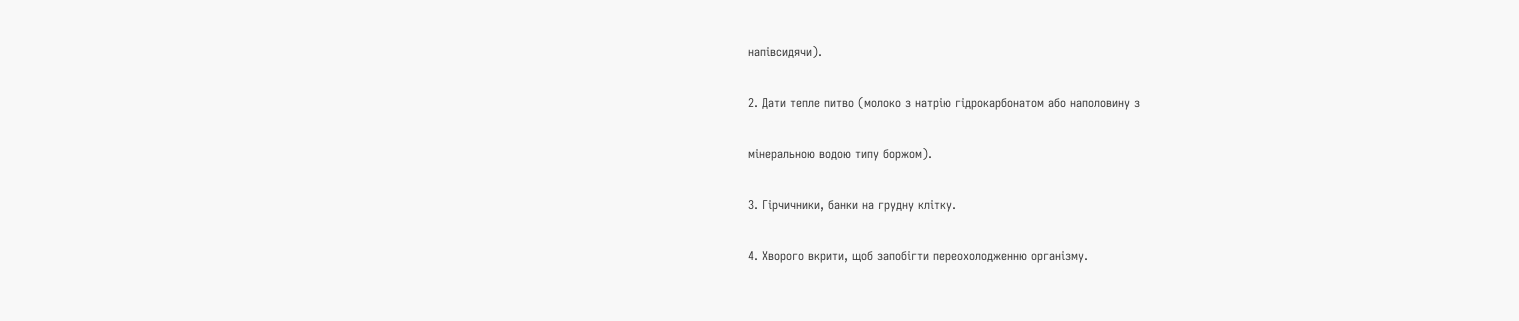напівсидячи).

2. Дати тепле питво (молоко з натрію гідрокарбонатом або наполовину з

мінеральною водою типу боржом).

3. Гірчичники, банки на грудну клітку.

4. Хворого вкрити, щоб запобігти переохолодженню організму.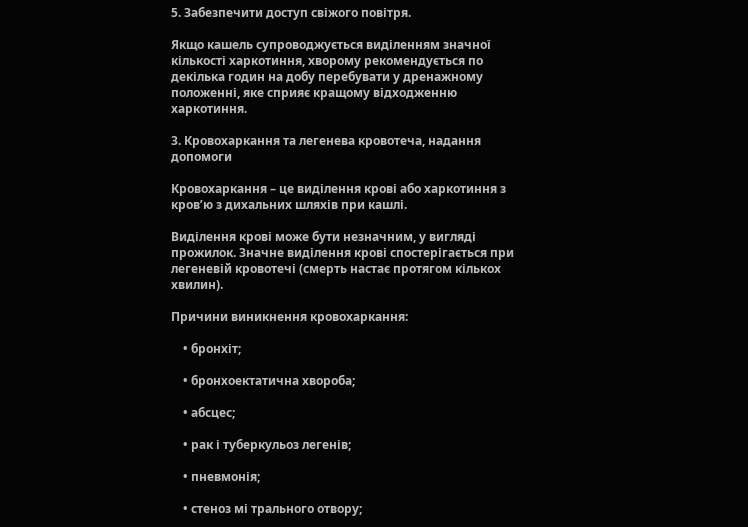5. Забезпечити доступ свіжого повітря.

Якщо кашель супроводжується виділенням значної кількості харкотиння, хворому рекомендується по декілька годин на добу перебувати у дренажному положенні, яке сприяє кращому відходженню харкотиння.

3. Кровохаркання та легенева кровотеча, надання допомоги

Кровохаркання – це виділення крові або харкотиння з кров’ю з дихальних шляхів при кашлі.

Виділення крові може бути незначним, у вигляді прожилок. Значне виділення крові спостерігається при легеневій кровотечі (смерть настає протягом кількох хвилин).

Причини виникнення кровохаркання:

    • бронхіт;

    • бронхоектатична хвороба;

    • абсцес;

    • рак і туберкульоз легенів;

    • пневмонія;

    • стеноз мі трального отвору;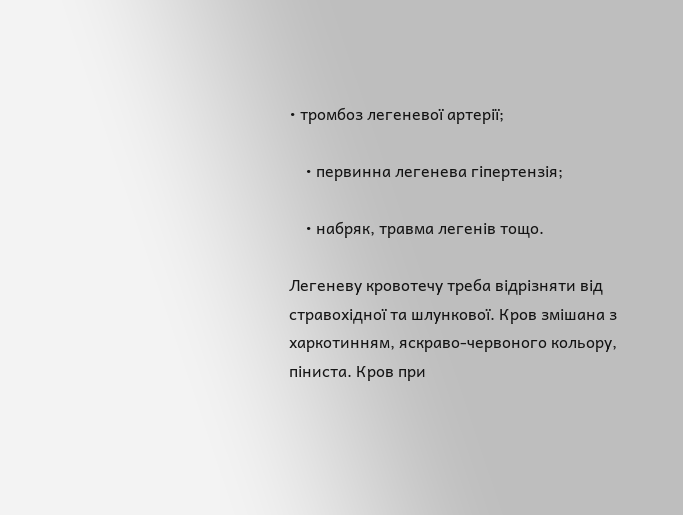• тромбоз легеневої артерії;

    • первинна легенева гіпертензія;

    • набряк, травма легенів тощо.

Легеневу кровотечу треба відрізняти від стравохідної та шлункової. Кров змішана з харкотинням, яскраво-червоного кольору, піниста. Кров при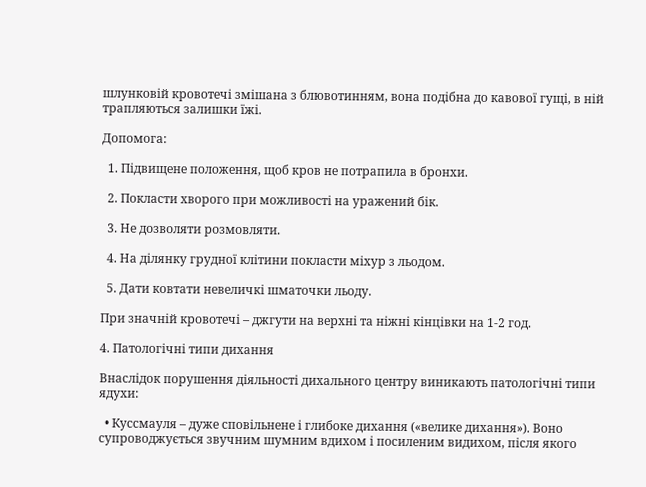шлунковій кровотечі змішана з блювотинням, вона подібна до кавової гущі, в ній трапляються залишки їжі.

Допомога:

  1. Підвищене положення, щоб кров не потрапила в бронхи.

  2. Покласти хворого при можливості на уражений бік.

  3. Не дозволяти розмовляти.

  4. На ділянку грудної клітини покласти міхур з льодом.

  5. Дати ковтати невеличкі шматочки льоду.

При значній кровотечі – джгути на верхні та ніжні кінцівки на 1-2 год.

4. Патологічні типи дихання

Внаслідок порушення діяльності дихального центру виникають патологічні типи ядухи:

  • Куссмауля – дуже сповільнене і глибоке дихання («велике дихання»). Воно супроводжується звучним шумним вдихом і посиленим видихом, після якого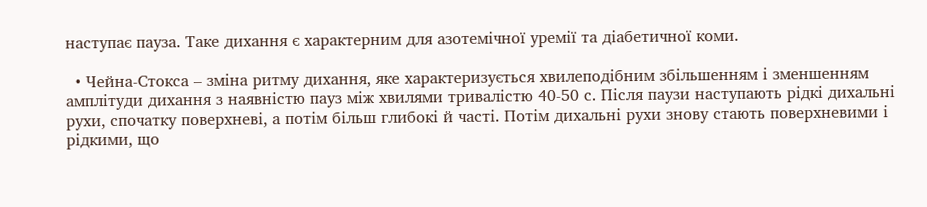наступає пауза. Таке дихання є характерним для азотемічної уремії та діабетичної коми.

  • Чейна-Стокса – зміна ритму дихання, яке характеризується хвилеподібним збільшенням і зменшенням амплітуди дихання з наявністю пауз між хвилями тривалістю 40-50 с. Після паузи наступають рідкі дихальні рухи, спочатку поверхневі, а потім більш глибокі й часті. Потім дихальні рухи знову стають поверхневими і рідкими, що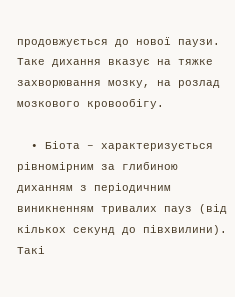продовжується до нової паузи. Таке дихання вказує на тяжке захворювання мозку, на розлад мозкового кровообігу.

  • Біота – характеризується рівномірним за глибиною диханням з періодичним виникненням тривалих пауз (від кількох секунд до півхвилини). Такі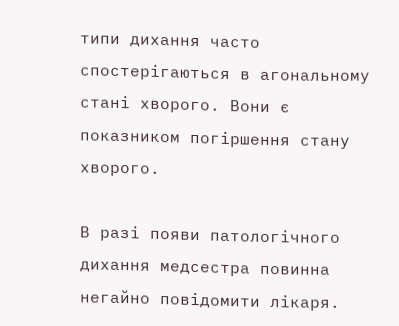типи дихання часто спостерігаються в агональному стані хворого. Вони є показником погіршення стану хворого.

В разі появи патологічного дихання медсестра повинна негайно повідомити лікаря.